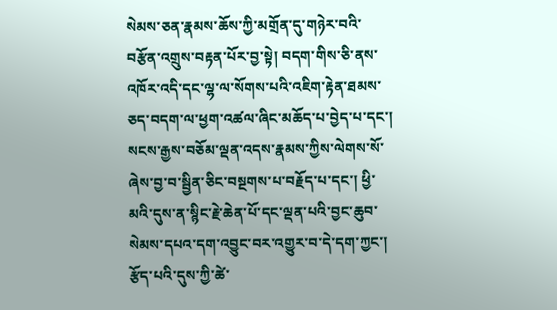སེམས་ཅན་རྣམས་ཆོས་ཀྱི་མགྲོན་དུ་གཉེར་བའི་བརྩོན་འགྲུས་བརྟན་པོར་བྱ་སྟེ། བདག་གིས་ཅི་ནས་འཁོར་འདི་དང་ལྷ་ལ་སོགས་པའི་འཇིག་རྟེན་ཐམས་ཅད་བདག་ལ་ཕྱག་འཚལ་ཞིང་མཆོད་པ་བྱེད་པ་དང་། སངས་རྒྱས་བཅོམ་ལྡན་འདས་རྣམས་ཀྱིས་ལེགས་སོ་ཞེས་བྱ་བ་སྦྱིན་ཅིང་བསྔགས་པ་བརྗོད་པ་དང་། ཕྱི་མའི་དུས་ན་སྙིང་རྗེ་ཆེན་པོ་དང་ལྡན་པའི་བྱང་ཆུབ་སེམས་དཔའ་དག་འབྱུང་བར་འགྱུར་བ་དེ་དག་ཀྱང་། རྩོད་པའི་དུས་ཀྱི་ཚེ་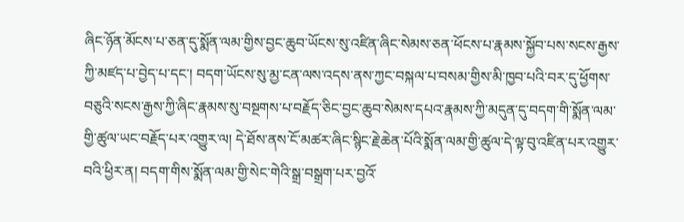ཞིང་ཉོན་མོངས་པ་ཅན་དུ་སྨོན་ལམ་གྱིས་བྱང་ཆུབ་ཡོངས་སུ་འཛིན་ཞིང་སེམས་ཅན་ཕོངས་པ་རྣམས་སྐྱོབ་པས་སངས་རྒྱས་ཀྱི་མཛད་པ་བྱེད་པ་དང་། བདག་ཡོངས་སུ་མྱ་ངན་ལས་འདས་ནས་ཀྱང་བསྐལ་པ་བསམ་གྱིས་མི་ཁྱབ་པའི་བར་དུ་ཕྱོགས་བཅུའི་སངས་རྒྱས་ཀྱི་ཞིང་རྣམས་སུ་བསྔགས་པ་བརྗོད་ཅིང་བྱང་ཆུབ་སེམས་དཔའ་རྣམས་ཀྱི་མདུན་དུ་བདག་གི་སྨོན་ལམ་གྱི་ཚུལ་ཡང་བརྗོད་པར་འགྱུར་ལ། དེ་ཐོས་ནས་ངོ་མཚར་ཞིང་སྙིང་རྗེ་ཆེན་པོའི་སྨོན་ལམ་གྱི་ཚུལ་དེ་ལྟ་བུ་འཛིན་པར་འགྱུར་བའི་ཕྱིར་ན། བདག་གིས་སྨོན་ལམ་གྱི་སེང་གེའི་སྒྲ་བསྒྲག་པར་བྱའོ་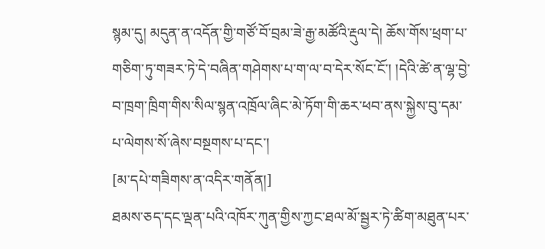སྙམ་དུ། མདུན་ན་འདོན་གྱི་གཙོ་བོ་བྲམ་ཟེ་རྒྱ་མཚོའི་རྡུལ་དེ། ཆོས་གོས་ཕྲག་པ་གཅིག་ཏུ་གཟར་ཏེ་དེ་བཞིན་གཤེགས་པ་ག་ལ་བ་དེར་སོང་ངོ་། །དེའི་ཚེ་ན་ལྷ་བྱེ་བ་ཁྲག་ཁྲིག་གིས་སིལ་སྙན་འཁྲོལ་ཞིང་མེ་ཏོག་གི་ཆར་ཕབ་ནས་སྐྱེས་བུ་དམ་པ་ལེགས་སོ་ཞེས་བསྔགས་པ་དང་།
[མ་དཔེ་གཟིགས་ན་འདིར་གནོན།]
ཐམས་ཅད་དང་ལྡན་པའི་འཁོར་ཀུན་གྱིས་ཀྱང་ཐལ་མོ་སྦྱར་ཏེ་ཚིག་མཐུན་པར་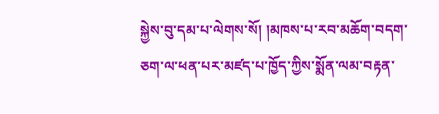སྐྱེས་བུ་དམ་པ་ལེགས་སོ། །མཁས་པ་རབ་མཆོག་བདག་ཅག་ལ་ཕན་པར་མཛད་པ་ཁྱོད་ཀྱིས་སྨོན་ལམ་བརྟན་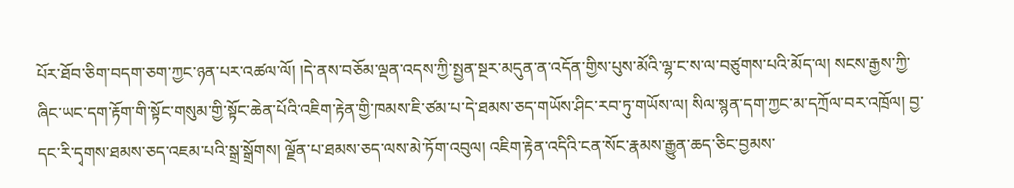པོར་ཐོབ་ཅིག་བདག་ཅག་ཀྱང་ཉན་པར་འཚལ་ལོ། །དེ་ནས་བཅོམ་ལྡན་འདས་ཀྱི་སྤྱན་སྔར་མདུན་ན་འདོན་གྱིས་པུས་མོའི་ལྷ་ང་ས་ལ་བཙུགས་པའི་མོད་ལ། སངས་རྒྱས་ཀྱི་ཞིང་ཡང་དག་རྟོག་གི་སྟོང་གསུམ་གྱི་སྟོང་ཆེན་པོའི་འཇིག་རྟེན་གྱི་ཁམས་ཇི་ཙམ་པ་དེ་ཐམས་ཅད་གཡོས་ཤིང་རབ་ཏུ་གཡོས་ལ། སིལ་སྙན་དག་ཀྱང་མ་དཀྲོལ་བར་འཁྲོལ། བྱ་དང་རི་དྭགས་ཐམས་ཅད་འཇམ་པའི་སྒྲ་སྒྲོགས། ལྗོན་པ་ཐམས་ཅད་ལས་མེ་ཏོག་འབུལ། འཇིག་རྟེན་འདིའི་ངན་སོང་རྣམས་རྒྱུན་ཆད་ཅིང་བྱམས་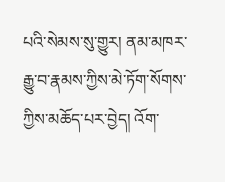པའི་སེམས་སུ་གྱུར། ནམ་མཁར་རྒྱུ་བ་རྣམས་ཀྱིས་མེ་ཏོག་སོགས་ཀྱིས་མཆོད་པར་བྱེད། འོག་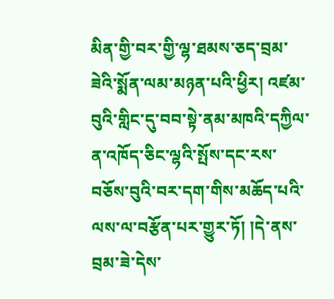མིན་གྱི་བར་གྱི་ལྷ་ཐམས་ཅད་བྲམ་ཟེའི་སྨོན་ལམ་མཉན་པའི་ཕྱིར། འཛམ་བུའི་གླིང་དུ་བབ་སྟེ་ནམ་མཁའི་དཀྱིལ་ན་འཁོད་ཅིང་ལྷའི་སྤོས་དང་རས་བཅོས་བུའི་བར་དག་གིས་མཆོད་པའི་ལས་ལ་བརྩོན་པར་གྱུར་ཏོ། །དེ་ནས་བྲམ་ཟེ་དེས་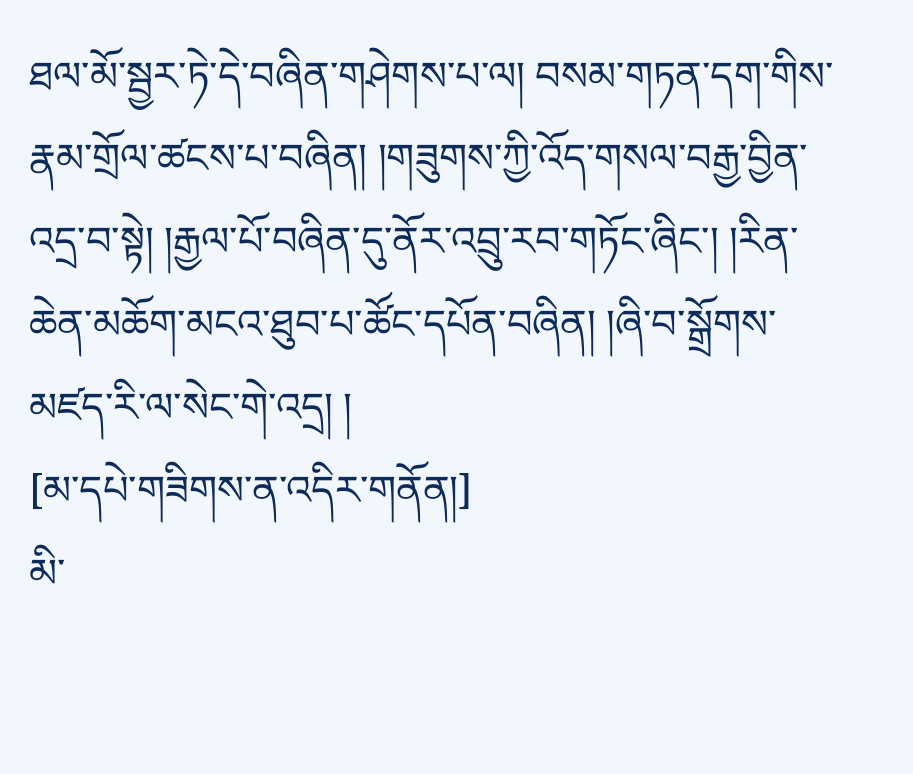ཐལ་མོ་སྦྱར་ཏེ་དེ་བཞིན་གཤེགས་པ་ལ། བསམ་གཏན་དག་གིས་རྣམ་གྲོལ་ཚངས་པ་བཞིན། །གཟུགས་ཀྱི་འོད་གསལ་བརྒྱ་བྱིན་འདྲ་བ་སྟེ། །རྒྱལ་པོ་བཞིན་དུ་ནོར་འབྲུ་རབ་གཏོང་ཞིང་། །རིན་ཆེན་མཆོག་མངའ་ཐུབ་པ་ཚོང་དཔོན་བཞིན། །ཞི་བ་སྒྲོགས་མཛད་རི་ལ་སེང་གེ་འདྲ། །
[མ་དཔེ་གཟིགས་ན་འདིར་གནོན།]
མི་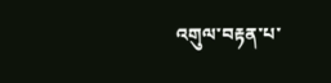འགུལ་བརྟན་པ་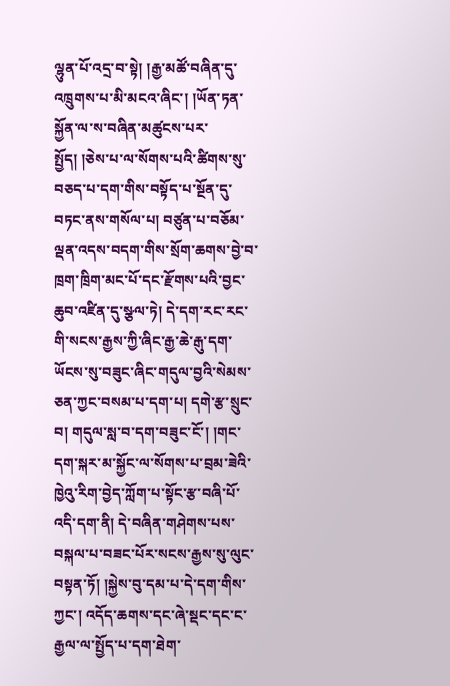ལྷུན་པོ་འདྲ་བ་སྟེ། །རྒྱ་མཚོ་བཞིན་དུ་འཁྲུགས་པ་མི་མངའ་ཞིང་། །ཡོན་ཏན་སྐྱོན་ལ་ས་བཞིན་མཚུངས་པར་སྤྱོད། །ཅེས་པ་ལ་སོགས་པའི་ཚིགས་སུ་བཅད་པ་དག་གིས་བསྟོད་པ་སྔོན་དུ་བཏང་ནས་གསོལ་པ། བཙུན་པ་བཅོམ་ལྡན་འདས་བདག་གིས་སྲོག་ཆགས་བྱེ་བ་ཁྲག་ཁྲིག་མང་པོ་དང་རྫོགས་པའི་བྱང་ཆུབ་འཛིན་དུ་སྩལ་ཏེ། དེ་དག་རང་རང་གི་སངས་རྒྱས་ཀྱི་ཞིང་རྒྱ་ཆེ་རྒུ་དག་ཡོངས་སུ་བཟུང་ཞིང་གདུལ་བྱའི་སེམས་ཅན་ཀྱང་བསམ་པ་དག་པ། དགེ་རྩ་སྲུང་བ། གདུལ་སླ་བ་དག་བཟུང་ངོ་། །གང་དག་སྐར་མ་སྐྱོང་ལ་སོགས་པ་བྲམ་ཟེའི་ཁྱེའུ་རིག་བྱེད་ཀློག་པ་སྟོང་རྩ་བཞི་པོ་འདི་དག་ནི། དེ་བཞིན་གཤེགས་པས་བསྐལ་པ་བཟང་པོར་སངས་རྒྱས་སུ་ལུང་བསྟན་ཏོ། །སྐྱེས་བུ་དམ་པ་དེ་དག་གིས་ཀྱང་། འདོད་ཆགས་དང་ཞེ་སྡང་དང་ང་རྒྱལ་ལ་སྤྱོད་པ་དག་ཐེག་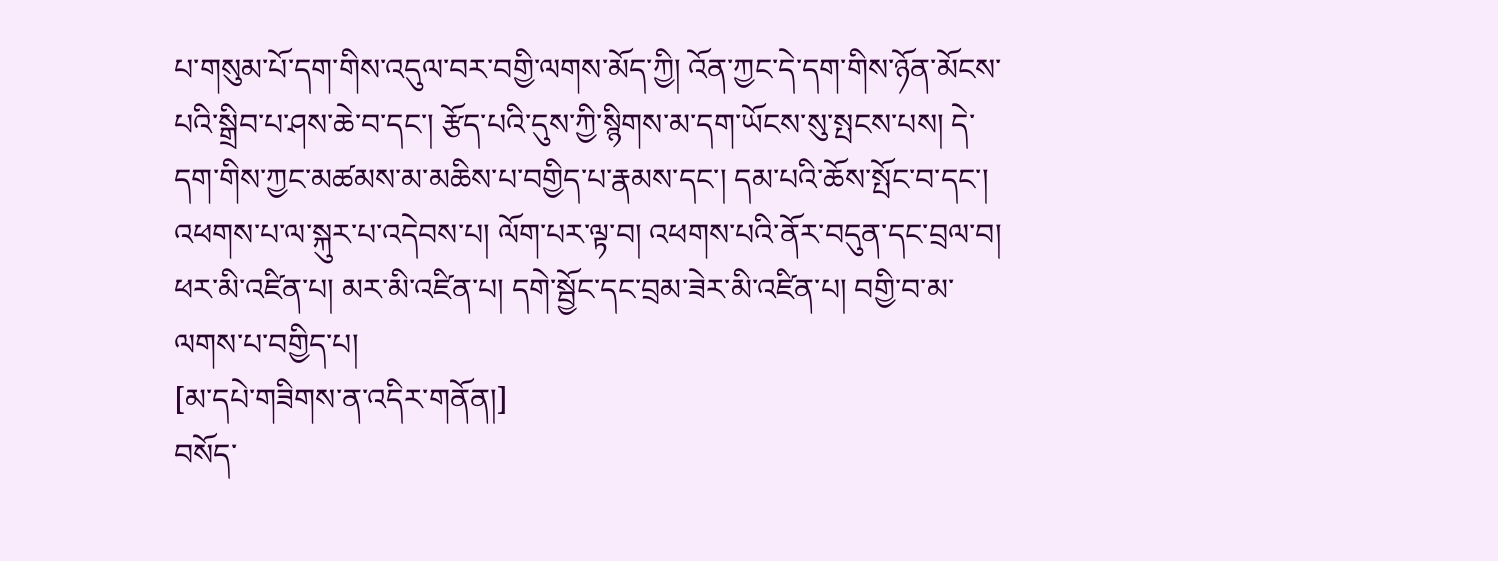པ་གསུམ་པོ་དག་གིས་འདུལ་བར་བགྱི་ལགས་མོད་ཀྱི། འོན་ཀྱང་དེ་དག་གིས་ཉོན་མོངས་པའི་སྒྲིབ་པ་ཤས་ཆེ་བ་དང་། རྩོད་པའི་དུས་ཀྱི་སྙིགས་མ་དག་ཡོངས་སུ་སྤངས་པས། དེ་དག་གིས་ཀྱང་མཚམས་མ་མཆིས་པ་བགྱིད་པ་རྣམས་དང་། དམ་པའི་ཆོས་སྤོང་བ་དང་། འཕགས་པ་ལ་སྐུར་པ་འདེབས་པ། ལོག་པར་ལྟ་བ། འཕགས་པའི་ནོར་བདུན་དང་བྲལ་བ། ཕར་མི་འཛིན་པ། མར་མི་འཛིན་པ། དགེ་སྦྱོང་དང་བྲམ་ཟེར་མི་འཛིན་པ། བགྱི་བ་མ་ལགས་པ་བགྱིད་པ།
[མ་དཔེ་གཟིགས་ན་འདིར་གནོན།]
བསོད་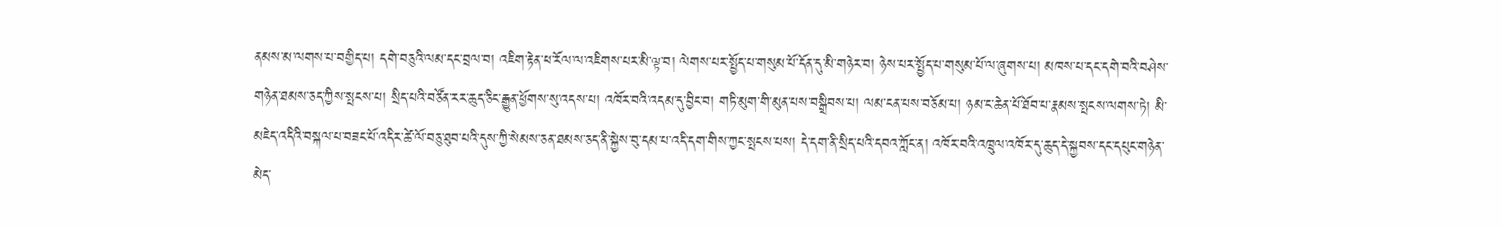ནམས་མ་ལགས་པ་བགྱིད་པ། དགེ་བཅུའི་ལམ་དང་བྲལ་བ། འཇིག་རྟེན་ཕ་རོལ་ལ་འཇིགས་པར་མི་ལྟ་བ། ལེགས་པར་སྤྱོད་པ་གསུམ་པོ་དོན་དུ་མི་གཉེར་བ། ཉེས་པར་སྤྱོད་པ་གསུམ་པོ་ལ་ཞུགས་པ། མཁས་པ་དང་དགེ་བའི་བཤེས་གཉེན་ཐམས་ཅད་ཀྱིས་སྤངས་པ། སྲིད་པའི་བཙོན་རར་ཆུད་ཅིང་རྒྱུན་ཕྱོགས་སུ་འདས་པ། འཁོར་བའི་འདམ་དུ་བྱིང་བ། གཏི་མུག་གི་མུན་པས་བསྒྲིབས་པ། ལམ་ངན་པས་བཅོམ་པ། ཉམ་ང་ཆེན་པོ་ཐོབ་པ་རྣམས་སྤངས་ལགས་ཏེ། མི་མཇེད་འདིའི་བསྐལ་པ་བཟང་པོ་འདིར་ཚེ་ལོ་བཅུ་ཐུབ་པའི་དུས་ཀྱི་སེམས་ཅན་ཐམས་ཅད་ནི་སྐྱེས་བུ་དམ་པ་འདི་དག་གིས་ཀྱང་སྤངས་པས། དེ་དག་ནི་སྲིད་པའི་དབའ་ཀློང་ན། འཁོར་བའི་འཁྲུལ་འཁོར་དུ་ཆུད་དེ་སྐྱབས་དང་དཔུང་གཉེན་མེད་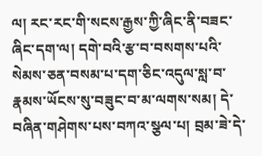ལ། རང་རང་གི་སངས་རྒྱས་ཀྱི་ཞིང་ནི་བཟང་ཞིང་དག་ལ། དགེ་བའི་རྩ་བ་བསགས་པའི་སེམས་ཅན་བསམ་པ་དག་ཅིང་འདུལ་སླ་བ་རྣམས་ཡོངས་སུ་བཟུང་བ་མ་ལགས་སམ། དེ་བཞིན་གཤེགས་པས་བཀའ་སྩལ་པ། བྲམ་ཟེ་དེ་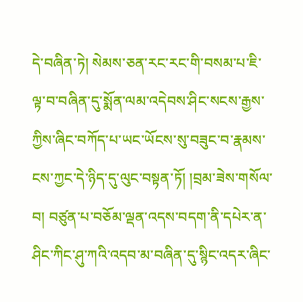དེ་བཞིན་ཏེ། སེམས་ཅན་རང་རང་གི་བསམ་པ་ཇི་ལྟ་བ་བཞིན་དུ་སྨོན་ལམ་འདེབས་ཤིང་སངས་རྒྱས་ཀྱིས་ཞིང་བཀོད་པ་ཡང་ཡོངས་སུ་བཟུང་བ་རྣམས་ངས་ཀྱང་དེ་ཉིད་དུ་ལུང་བསྟན་ཏོ། །བྲམ་ཟེས་གསོལ་བ། བཙུན་པ་བཅོམ་ལྡན་འདས་བདག་ནི་དཔེར་ན་ཤིང་ཀིང་ཤུ་ཀའི་འདབ་མ་བཞིན་དུ་སྙིང་འདར་ཞིང་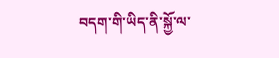བདག་གི་ཡིད་ནི་སྐྱོ་ལ་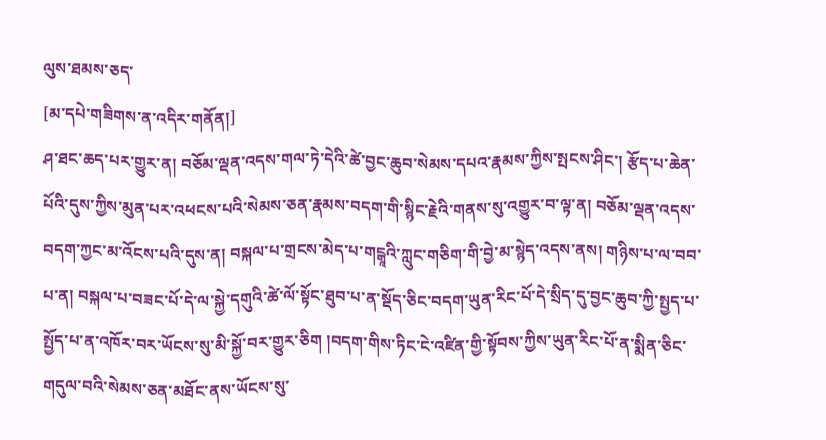ལུས་ཐམས་ཅད་
[མ་དཔེ་གཟིགས་ན་འདིར་གནོན།]
ཤ་ཐང་ཆད་པར་གྱུར་ན། བཅོམ་ལྡན་འདས་གལ་ཏེ་དེའི་ཚེ་བྱང་ཆུབ་སེམས་དཔའ་རྣམས་ཀྱིས་སྤངས་ཤིང་། རྩོད་པ་ཆེན་པོའི་དུས་ཀྱིས་མུན་པར་འཕངས་པའི་སེམས་ཅན་རྣམས་བདག་གི་སྙིང་རྗེའི་གནས་སུ་འགྱུར་བ་ལྟ་ན། བཅོམ་ལྡན་འདས་བདག་ཀྱང་མ་འོངས་པའི་དུས་ན། བསྐལ་པ་གྲངས་མེད་པ་གངྒཱའི་ཀླུང་གཅིག་གི་བྱེ་མ་སྙེད་འདས་ནས། གཉིས་པ་ལ་བབ་པ་ན། བསྐལ་པ་བཟང་པོ་དེ་ལ་སྐྱེ་དགུའི་ཚེ་ལོ་སྟོང་ཐུབ་པ་ན་སྡོད་ཅིང་བདག་ཡུན་རིང་པོ་དེ་སྲིད་དུ་བྱང་ཆུབ་ཀྱི་སྤྱད་པ་སྤྱོད་པ་ན་འཁོར་བར་ཡོངས་སུ་མི་སྐྱོ་བར་གྱུར་ཅིག །བདག་གིས་ཏིང་ངེ་འཛིན་གྱི་སྟོབས་ཀྱིས་ཡུན་རིང་པོ་ན་སྨིན་ཅིང་གདུལ་བའི་སེམས་ཅན་མཐོང་ནས་ཡོངས་སུ་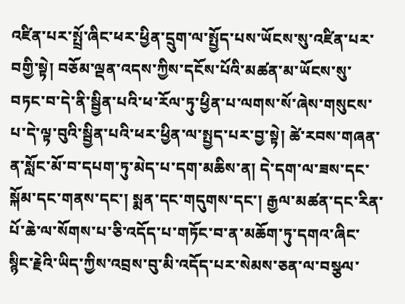འཛིན་པར་སྤྲོ་ཞིང་ཕར་ཕྱིན་དྲུག་ལ་སྤྱོད་པས་ཡོངས་སུ་འཛིན་པར་བགྱི་སྟེ། བཅོམ་ལྡན་འདས་ཀྱིས་དངོས་པོའི་མཚན་མ་ཡོངས་སུ་བཏང་བ་དེ་ནི་སྦྱིན་པའི་ཕ་རོལ་ཏུ་ཕྱིན་པ་ལགས་སོ་ཞེས་གསུངས་པ་དེ་ལྟ་བུའི་སྦྱིན་པའི་ཕར་ཕྱིན་ལ་སྤྱད་པར་བྱ་སྟེ། ཚེ་རབས་གཞན་ན་སློང་མོ་བ་དཔག་ཏུ་མེད་པ་དག་མཆིས་ན། དེ་དག་ལ་ཟས་དང་སྐོམ་དང་གནས་དང་། སྨན་དང་གདུགས་དང་། རྒྱལ་མཚན་དང་རིན་པོ་ཆེ་ལ་སོགས་པ་ཅི་འདོད་པ་གཏོང་བ་ན་མཆོག་ཏུ་དགའ་ཞིང་སྙིང་རྗེའི་ཡིད་ཀྱིས་འབྲས་བུ་མི་འདོད་པར་སེམས་ཅན་ལ་བསྩལ་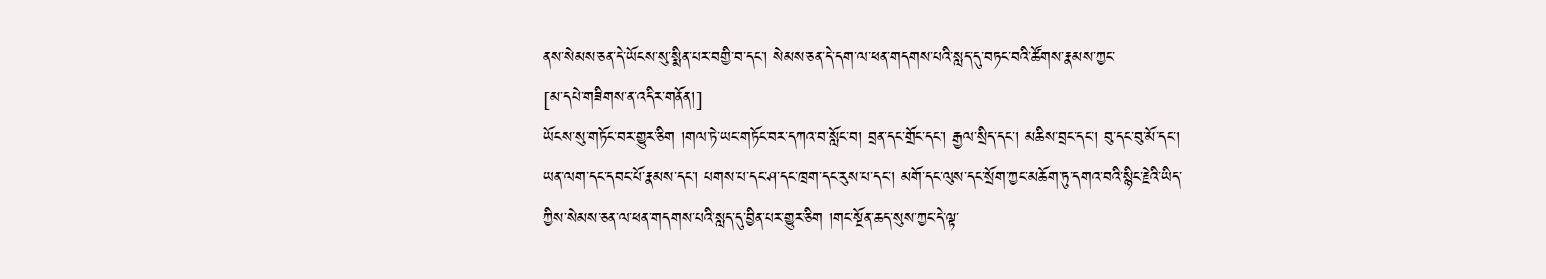ནས་སེམས་ཅན་དེ་ཡོངས་སུ་སྨིན་པར་བགྱི་བ་དང་། སེམས་ཅན་དེ་དག་ལ་ཕན་གདགས་པའི་སླད་དུ་བཏང་བའི་ཚོགས་རྣམས་ཀྱང་
[མ་དཔེ་གཟིགས་ན་འདིར་གནོན།]
ཡོངས་སུ་གཏོང་བར་གྱུར་ཅིག །གལ་ཏེ་ཡང་གཏོང་བར་དཀའ་བ་སློང་བ། བྲན་དང་གྲོང་དང་། རྒྱལ་སྲིད་དང་། མཆིས་བྲང་དང་། བུ་དང་བུ་མོ་དང་། ཡན་ལག་དང་དབང་པོ་རྣམས་དང་། པགས་པ་དང་ཤ་དང་ཁྲག་དང་རུས་པ་དང་། མགོ་དང་ལུས་དང་སྲོག་ཀྱང་མཆོག་ཏུ་དགའ་བའི་སྙིང་རྗེའི་ཡིད་ཀྱིས་སེམས་ཅན་ལ་ཕན་གདགས་པའི་སླད་དུ་བྱིན་པར་གྱུར་ཅིག །གང་སྔོན་ཆད་སུས་ཀྱང་དེ་ལྟ་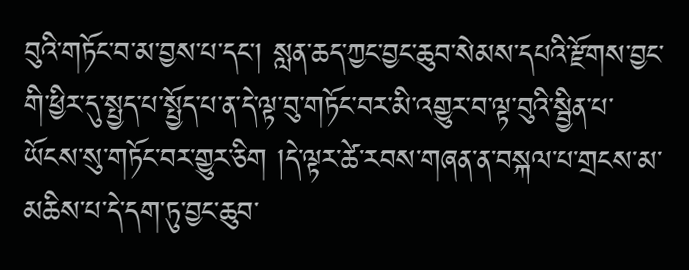བུའི་གཏོང་བ་མ་བྱས་པ་དང་། སླན་ཆད་ཀྱང་བྱང་ཆུབ་སེམས་དཔའི་རྫོགས་བྱང་གི་ཕྱིར་དུ་སྤྱད་པ་སྤྱོད་པ་ན་དེ་ལྟ་བུ་གཏོང་བར་མི་འགྱུར་བ་ལྟ་བུའི་སྦྱིན་པ་ཡོངས་སུ་གཏོང་བར་གྱུར་ཅིག །དེ་ལྟར་ཚེ་རབས་གཞན་ན་བསྐལ་པ་གྲངས་མ་མཆིས་པ་དེ་དག་ཏུ་བྱང་ཆུབ་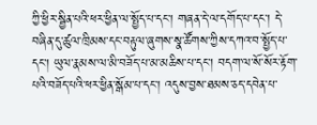ཀྱི་ཕྱིར་སྦྱིན་པའི་ཕར་ཕྱིན་ལ་སྤྱོད་པ་དང་། གཞན་དེ་ལ་དགོད་པ་དང་། དེ་བཞིན་དུ་ཚུལ་ཁྲིམས་དང་བརྟུལ་ཞུགས་སྣ་ཚོགས་ཀྱིས་དཀའ་བ་སྤྱོད་པ་དང་། ཡུལ་རྣམས་ལ་མི་བཟོད་པ་མ་མཆིས་པ་དང་། བདག་ལ་སོ་སོར་རྟོག་པའི་བཟོད་པའི་ཕར་ཕྱིན་སྒོམ་པ་དང་། འདུས་བྱས་ཐམས་ཅད་དབེན་པ་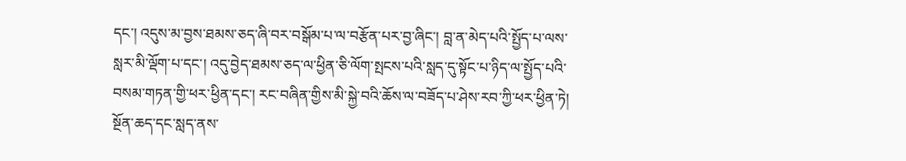དང་། འདུས་མ་བྱས་ཐམས་ཅད་ཞི་བར་བསྒོམ་པ་ལ་བརྩོན་པར་བྱ་ཞིང་། བླ་ན་མེད་པའི་སྤྱོད་པ་ལས་སླར་མི་ལྡོག་པ་དང་། འདུ་བྱེད་ཐམས་ཅད་ལ་ཕྱིན་ཅི་ལོག་སྤངས་པའི་སླད་དུ་སྟོང་པ་ཉིད་ལ་སྤྱོད་པའི་བསམ་གཏན་གྱི་ཕར་ཕྱིན་དང་། རང་བཞིན་གྱིས་མི་སྐྱེ་བའི་ཆོས་ལ་བཟོད་པ་ཤེས་རབ་ཀྱི་ཕར་ཕྱིན་ཏེ། སྔོན་ཆད་དང་སླད་ནས་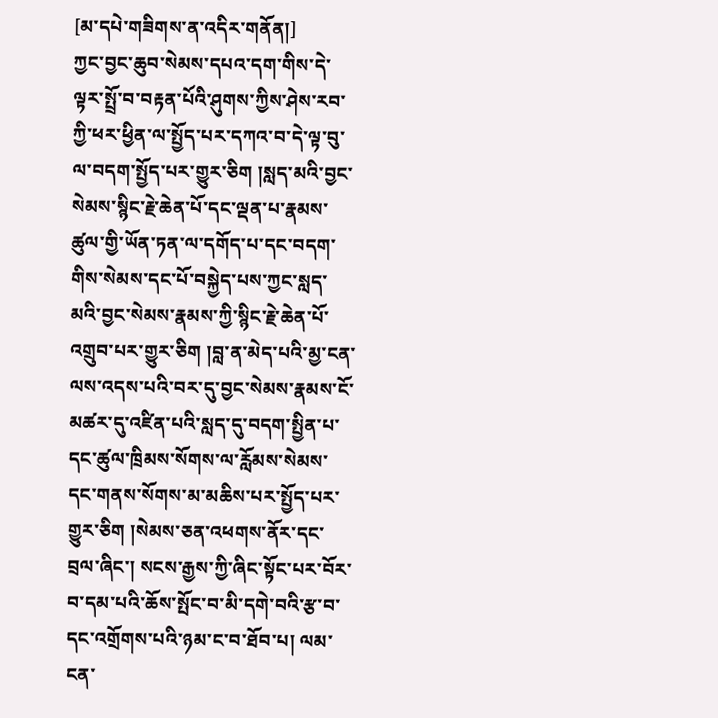[མ་དཔེ་གཟིགས་ན་འདིར་གནོན།]
ཀྱང་བྱང་ཆུབ་སེམས་དཔའ་དག་གིས་དེ་ལྟར་སྤྲོ་བ་བརྟན་པོའི་ཤུགས་ཀྱིས་ཤེས་རབ་ཀྱི་ཕར་ཕྱིན་ལ་སྤྱོད་པར་དཀའ་བ་དེ་ལྟ་བུ་ལ་བདག་སྤྱོད་པར་གྱུར་ཅིག །སླད་མའི་བྱང་སེམས་སྙིང་རྗེ་ཆེན་པོ་དང་ལྡན་པ་རྣམས་ཚུལ་གྱི་ཡོན་ཏན་ལ་དགོད་པ་དང་བདག་གིས་སེམས་དང་པོ་བསྐྱེད་པས་ཀྱང་སླད་མའི་བྱང་སེམས་རྣམས་ཀྱི་སྙིང་རྗེ་ཆེན་པོ་འགྲུབ་པར་གྱུར་ཅིག །བླ་ན་མེད་པའི་མྱ་ངན་ལས་འདས་པའི་བར་དུ་བྱང་སེམས་རྣམས་ངོ་མཚར་དུ་འཛིན་པའི་སླད་དུ་བདག་སྤྱིན་པ་དང་ཚུལ་ཁྲིམས་སོགས་ལ་རློམས་སེམས་དང་གནས་སོགས་མ་མཆིས་པར་སྤྱོད་པར་གྱུར་ཅིག །སེམས་ཅན་འཕགས་ནོར་དང་བྲལ་ཞིང་། སངས་རྒྱས་ཀྱི་ཞིང་སྟོང་པར་བོར་བ་དམ་པའི་ཆོས་སྤོང་བ་མི་དགེ་བའི་རྩ་བ་དང་འགྲོགས་པའི་ཉམ་ང་བ་ཐོབ་པ། ལམ་ངན་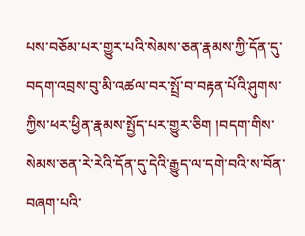པས་བཅོམ་པར་གྱུར་པའི་སེམས་ཅན་རྣམས་ཀྱི་དོན་དུ་བདག་འབྲས་བུ་མི་འཚལ་བར་སྤྲོ་བ་བརྟན་པོའི་ཤུགས་ཀྱིས་ཕར་ཕྱིན་རྣམས་སྤྱོད་པར་གྱུར་ཅིག །བདག་གིས་སེམས་ཅན་རེ་རེའི་དོན་དུ་དེའི་རྒྱུད་ལ་དགེ་བའི་ས་བོན་བཞག་པའི་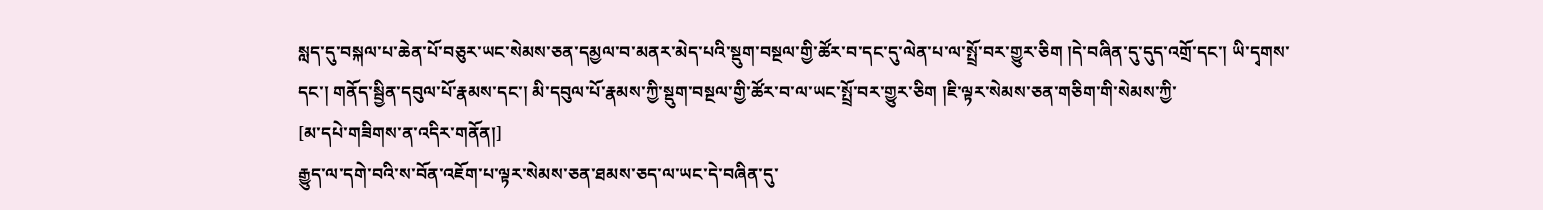སླད་དུ་བསྐལ་པ་ཆེན་པོ་བཅུར་ཡང་སེམས་ཅན་དམྱལ་བ་མནར་མེད་པའི་སྡུག་བསྔལ་གྱི་ཚོར་བ་དང་དུ་ལེན་པ་ལ་སྤྲོ་བར་གྱུར་ཅིག །དེ་བཞིན་དུ་དུད་འགྲོ་དང་། ཡི་དྭགས་དང་། གནོད་སྦྱིན་དབུལ་པོ་རྣམས་དང་། མི་དབུལ་པོ་རྣམས་ཀྱི་སྡུག་བསྔལ་གྱི་ཚོར་བ་ལ་ཡང་སྤྲོ་བར་གྱུར་ཅིག །ཇི་ལྟར་སེམས་ཅན་གཅིག་གི་སེམས་ཀྱི་
[མ་དཔེ་གཟིགས་ན་འདིར་གནོན།]
རྒྱུད་ལ་དགེ་བའི་ས་བོན་འཇོག་པ་ལྟར་སེམས་ཅན་ཐམས་ཅད་ལ་ཡང་དེ་བཞིན་དུ་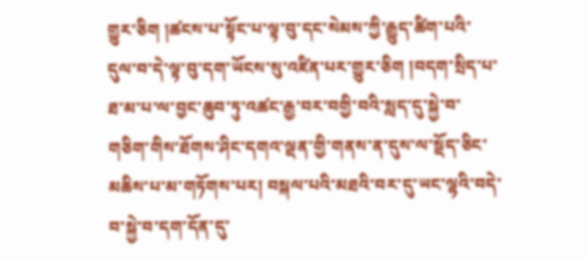གྱུར་ཅིག །ཚངས་པ་སྟོང་པ་ལྟ་བུ་དང་སེམས་ཀྱི་རྒྱུད་ཚིག་པའི་དུལ་བ་དེ་ལྟ་བུ་དག་ཡོངས་སུ་འཛིན་པར་གྱུར་ཅིག །བདག་སྲིད་པ་ཐ་མ་པ་ལ་བྱང་ཆུབ་ཏུ་འཚང་རྒྱ་བར་བགྱི་བའི་སླད་དུ་སྐྱེ་བ་གཅིག་གིས་ཐོགས་ཤིང་དགའ་ལྡན་གྱི་གནས་ན་དུས་ལ་སྡོད་ཅིང་མཆིས་པ་མ་གཏོགས་པར། བསྐལ་པའི་མཐའི་བར་དུ་ཡང་ལྷའི་བདེ་བ་སྐྱེ་བ་དག་དོན་དུ་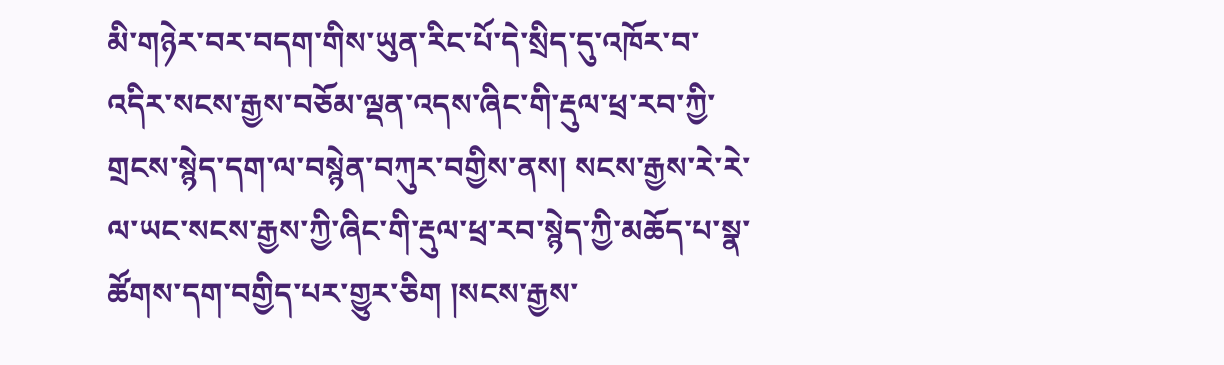མི་གཉེར་བར་བདག་གིས་ཡུན་རིང་པོ་དེ་སྲིད་དུ་འཁོར་བ་འདིར་སངས་རྒྱས་བཅོམ་ལྡན་འདས་ཞིང་གི་རྡུལ་ཕྲ་རབ་ཀྱི་གྲངས་སྙེད་དག་ལ་བསྙེན་བཀུར་བགྱིས་ནས། སངས་རྒྱས་རེ་རེ་ལ་ཡང་སངས་རྒྱས་ཀྱི་ཞིང་གི་རྡུལ་ཕྲ་རབ་སྙེད་ཀྱི་མཆོད་པ་སྣ་ཚོགས་དག་བགྱིད་པར་གྱུར་ཅིག །སངས་རྒྱས་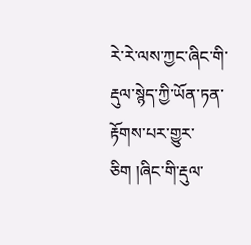རེ་རེ་ལས་ཀྱང་ཞིང་གི་རྡུལ་སྙེད་ཀྱི་ཡོན་ཏན་རྟོགས་པར་གྱུར་ཅིག །ཞིང་གི་རྡུལ་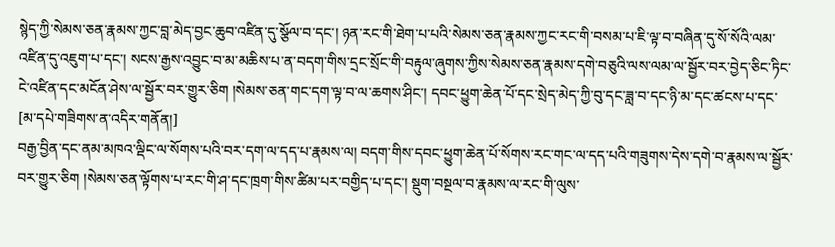སྙེད་ཀྱི་སེམས་ཅན་རྣམས་ཀྱང་བླ་མེད་བྱང་ཆུབ་འཛིན་དུ་སྩོལ་བ་དང་། ཉན་རང་གི་ཐེག་པ་པའི་སེམས་ཅན་རྣམས་ཀྱང་རང་གི་བསམ་པ་ཇི་ལྟ་བ་བཞིན་དུ་སོ་སོའི་ལམ་འཛིན་དུ་འཇུག་པ་དང་། སངས་རྒྱས་འབྱུང་བ་མ་མཆིས་པ་ན་བདག་གིས་དྲང་སྲོང་གི་བརྟུལ་ཞུགས་ཀྱིས་སེམས་ཅན་རྣམས་དགེ་བཅུའི་ལས་ལམ་ལ་སྦྱོར་བར་བྱེད་ཅིང་ཏིང་ངེ་འཛིན་དང་མངོན་ཤེས་ལ་སྦྱོར་བར་གྱུར་ཅིག །སེམས་ཅན་གང་དག་ལྟ་བ་ལ་ཆགས་ཤིང་། དབང་ཕྱུག་ཆེན་པོ་དང་སྲེད་མེད་ཀྱི་བུ་དང་ཟླ་བ་དང་ཉི་མ་དང་ཚངས་པ་དང་
[མ་དཔེ་གཟིགས་ན་འདིར་གནོན།]
བརྒྱ་བྱིན་དང་ནམ་མཁའ་ལྡིང་ལ་སོགས་པའི་བར་དག་ལ་དད་པ་རྣམས་ལ། བདག་གིས་དབང་ཕྱུག་ཆེན་པོ་སོགས་རང་གང་ལ་དད་པའི་གཟུགས་དེས་དགེ་བ་རྣམས་ལ་སྦྱོར་བར་གྱུར་ཅིག །སེམས་ཅན་ལྟོགས་པ་རང་གི་ཤ་དང་ཁྲག་གིས་ཚིམ་པར་བགྱིད་པ་དང་། སྡུག་བསྔལ་བ་རྣམས་ལ་རང་གི་ལུས་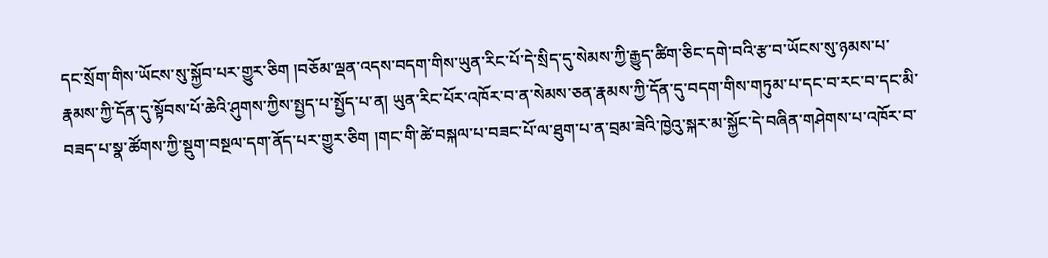དང་སྲོག་གིས་ཡོངས་སུ་སྐྱོབ་པར་གྱུར་ཅིག །བཅོམ་ལྡན་འདས་བདག་གིས་ཡུན་རིང་པོ་དེ་སྲིད་དུ་སེམས་ཀྱི་རྒྱུད་ཚིག་ཅིང་དགེ་བའི་རྩ་བ་ཡོངས་སུ་ཉམས་པ་རྣམས་ཀྱི་དོན་དུ་སྟོབས་པོ་ཆེའི་ཤུགས་ཀྱིས་སྤྱད་པ་སྤྱོད་པ་ན། ཡུན་རིང་པོར་འཁོར་བ་ན་སེམས་ཅན་རྣམས་ཀྱི་དོན་དུ་བདག་གིས་གཏུམ་པ་དང་བ་རང་བ་དང་མི་བཟད་པ་སྣ་ཚོགས་ཀྱི་སྡུག་བསྔལ་དག་ནོད་པར་གྱུར་ཅིག །གང་གི་ཚེ་བསྐལ་པ་བཟང་པོ་ལ་ཐུག་པ་ན་བྲམ་ཟེའི་ཁྱེའུ་སྐར་མ་སྐྱོང་དེ་བཞིན་གཤེགས་པ་འཁོར་བ་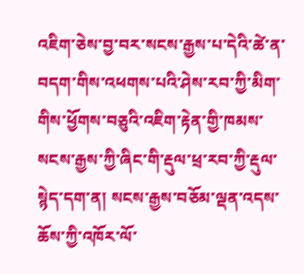འཇིག་ཅེས་བྱ་བར་སངས་རྒྱས་པ་དེའི་ཚེ་ན་བདག་གིས་འཕགས་པའི་ཤེས་རབ་ཀྱི་མིག་གིས་ཕྱོགས་བཅུའི་འཇིག་རྟེན་གྱི་ཁམས་སངས་རྒྱས་ཀྱི་ཞིང་གི་རྡུལ་ཕྲ་རབ་ཀྱི་རྡུལ་སྙེད་དག་ན། སངས་རྒྱས་བཅོམ་ལྡན་འདས་ཆོས་ཀྱི་འཁོར་ལོ་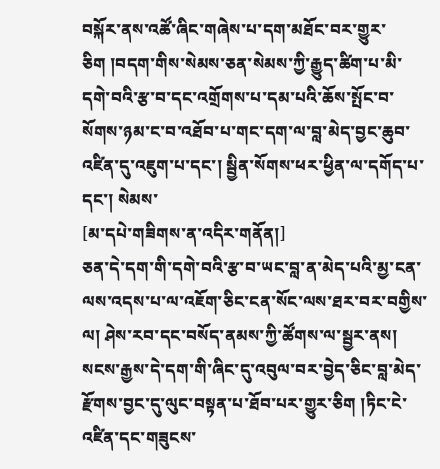བསྐོར་ནས་འཚོ་ཞིང་གཞེས་པ་དག་མཐོང་བར་གྱུར་ཅིག །བདག་གིས་སེམས་ཅན་སེམས་ཀྱི་རྒྱུད་ཚིག་པ་མི་དགེ་བའི་རྩ་བ་དང་འགྲོགས་པ་དམ་པའི་ཆོས་སྤོང་བ་སོགས་ཉམ་ང་བ་འཐོབ་པ་གང་དག་ལ་བླ་མེད་བྱང་ཆུབ་འཛིན་དུ་འཇུག་པ་དང་། སྦྱིན་སོགས་ཕར་ཕྱིན་ལ་དགོད་པ་དང་། སེམས་
[མ་དཔེ་གཟིགས་ན་འདིར་གནོན།]
ཅན་དེ་དག་གི་དགེ་བའི་རྩ་བ་ཡང་བླ་ན་མེད་པའི་མྱ་ངན་ལས་འདས་པ་ལ་འཇོག་ཅིང་ངན་སོང་ལས་ཐར་བར་བགྱིས་ལ། ཤེས་རབ་དང་བསོད་ནམས་ཀྱི་ཚོགས་ལ་སྦྱར་ནས། སངས་རྒྱས་དེ་དག་གི་ཞིང་དུ་འབུལ་བར་བྱེད་ཅིང་བླ་མེད་རྫོགས་བྱང་དུ་ལུང་བསྟན་པ་ཐོབ་པར་གྱུར་ཅིག །ཏིང་ངེ་འཛིན་དང་གཟུངས་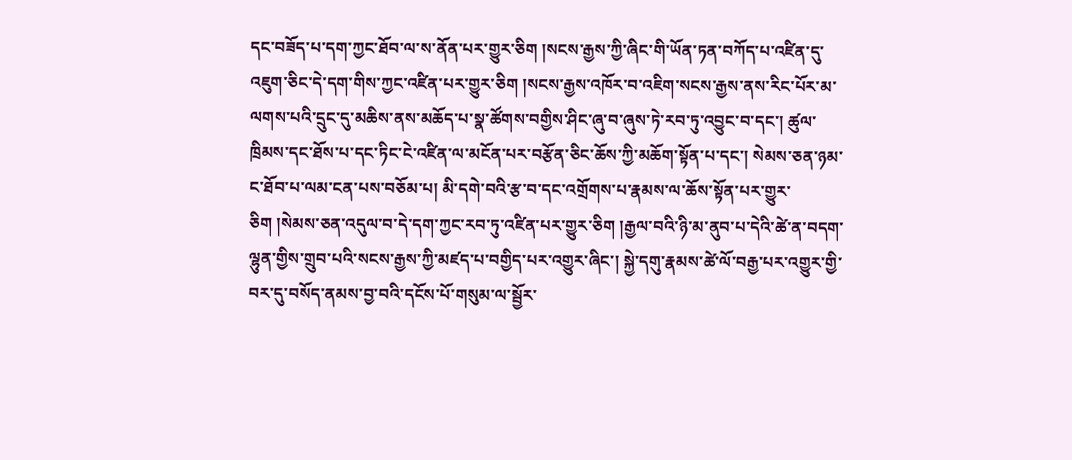དང་བཟོད་པ་དག་ཀྱང་ཐོབ་ལ་ས་ནོན་པར་གྱུར་ཅིག །སངས་རྒྱས་ཀྱི་ཞིང་གི་ཡོན་ཏན་བཀོད་པ་འཛིན་དུ་འཇུག་ཅིང་དེ་དག་གིས་ཀྱང་འཛིན་པར་གྱུར་ཅིག །སངས་རྒྱས་འཁོར་བ་འཇིག་སངས་རྒྱས་ནས་རིང་པོར་མ་ལགས་པའི་དྲུང་དུ་མཆིས་ནས་མཆོད་པ་སྣ་ཚོགས་བགྱིས་ཤིང་ཞུ་བ་ཞུས་ཏེ་རབ་ཏུ་འབྱུང་བ་དང་། ཚུལ་ཁྲིམས་དང་ཐོས་པ་དང་ཏིང་ངེ་འཛིན་ལ་མངོན་པར་བརྩོན་ཅིང་ཆོས་ཀྱི་མཆོག་སྟོན་པ་དང་། སེམས་ཅན་ཉམ་ང་ཐོབ་པ་ལམ་ངན་པས་བཅོམ་པ། མི་དགེ་བའི་རྩ་བ་དང་འགྲོགས་པ་རྣམས་ལ་ཆོས་སྟོན་པར་གྱུར་ཅིག །སེམས་ཅན་འདུལ་བ་དེ་དག་ཀྱང་རབ་ཏུ་འཛིན་པར་གྱུར་ཅིག །རྒྱལ་བའི་ཉི་མ་ནུབ་པ་དེའི་ཚེ་ན་བདག་ལྷུན་གྱིས་གྲུབ་པའི་སངས་རྒྱས་ཀྱི་མཛད་པ་བགྱིད་པར་འགྱུར་ཞིང་། སྐྱེ་དགུ་རྣམས་ཚེ་ལོ་བརྒྱ་པར་འགྱུར་གྱི་བར་དུ་བསོད་ནམས་བྱ་བའི་དངོས་པོ་གསུམ་ལ་སྦྱོར་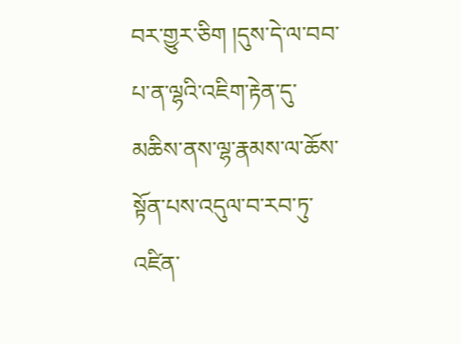བར་གྱུར་ཅིག །དུས་དེ་ལ་བབ་པ་ན་ལྷའི་འཇིག་རྟེན་དུ་མཆིས་ནས་ལྷ་རྣམས་ལ་ཆོས་སྟོན་པས་འདུལ་བ་རབ་ཏུ་འཛིན་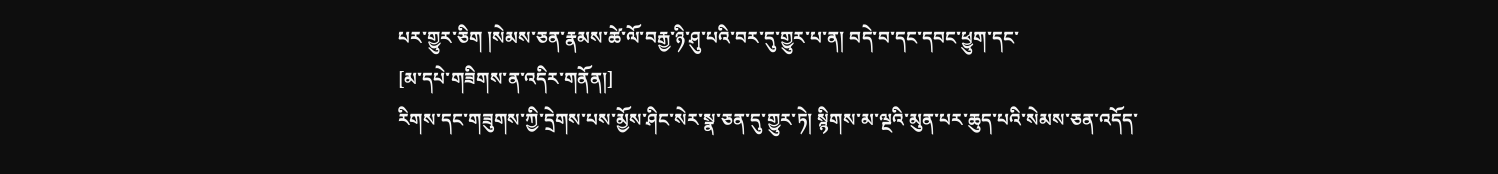པར་གྱུར་ཅིག །སེམས་ཅན་རྣམས་ཚེ་ལོ་བརྒྱ་ཉི་ཤུ་པའི་བར་དུ་གྱུར་པ་ན། བདེ་བ་དང་དབང་ཕྱུག་དང་
[མ་དཔེ་གཟིགས་ན་འདིར་གནོན།]
རིགས་དང་གཟུགས་ཀྱི་དྲེགས་པས་མྱོས་ཤིང་སེར་སྣ་ཅན་དུ་གྱུར་ཏེ། སྙིགས་མ་ལྔའི་མུན་པར་ཆུད་པའི་སེམས་ཅན་འདོད་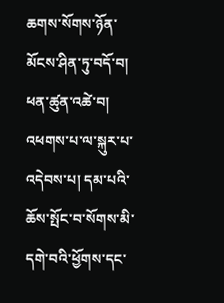ཆགས་སོགས་ཉོན་མོངས་ཤིན་ཏུ་བདོ་བ། ཕན་ཚུན་འཚེ་བ། འཕགས་པ་ལ་སྐུར་པ་འདེབས་པ། དམ་པའི་ཆོས་སྤོང་བ་སོགས་མི་དགེ་བའི་ཕྱོགས་དང་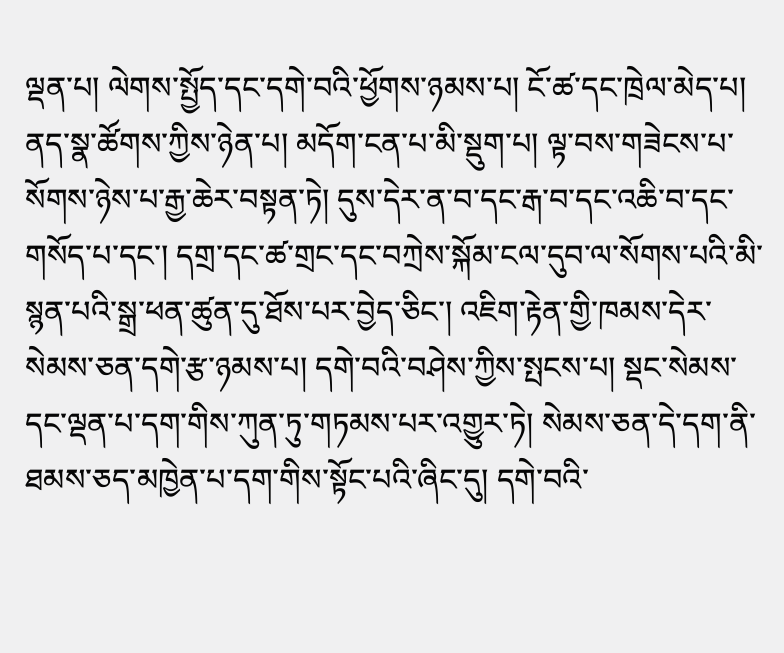ལྡན་པ། ལེགས་སྤྱོད་དང་དགེ་བའི་ཕྱོགས་ཉམས་པ། ངོ་ཚ་དང་ཁྲེལ་མེད་པ། ནད་སྣ་ཚོགས་ཀྱིས་ཉེན་པ། མདོག་ངན་པ་མི་སྡུག་པ། ལྟ་བས་གཟེངས་པ་སོགས་ཉེས་པ་རྒྱ་ཆེར་བསྟན་ཏེ། དུས་དེར་ན་བ་དང་རྒ་བ་དང་འཆི་བ་དང་གསོད་པ་དང་། དགྲ་དང་ཚ་གྲང་དང་བཀྲེས་སྐོམ་ངལ་དུབ་ལ་སོགས་པའི་མི་སྙན་པའི་སྒྲ་ཕན་ཚུན་དུ་ཐོས་པར་བྱེད་ཅིང་། འཇིག་རྟེན་གྱི་ཁམས་དེར་སེམས་ཅན་དགེ་རྩ་ཉམས་པ། དགེ་བའི་བཤེས་ཀྱིས་སྤངས་པ། སྡང་སེམས་དང་ལྡན་པ་དག་གིས་ཀུན་ཏུ་གཏམས་པར་འགྱུར་ཏེ། སེམས་ཅན་དེ་དག་ནི་ཐམས་ཅད་མཁྱེན་པ་དག་གིས་སྟོང་པའི་ཞིང་དུ། དགེ་བའི་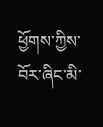ཕྱོགས་ཀྱིས་བོར་ཞིང་མི་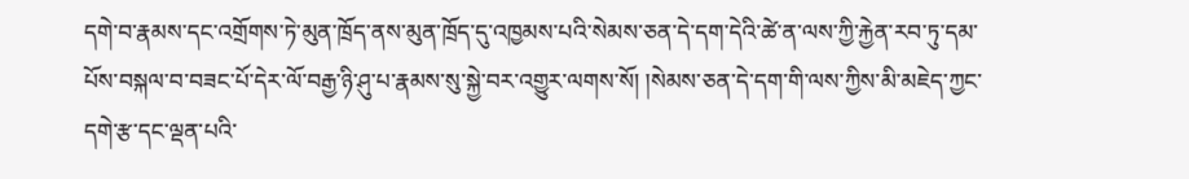དགེ་བ་རྣམས་དང་འགྲོགས་ཏེ་མུན་ཁྲོད་ནས་མུན་ཁྲོད་དུ་འཁྱམས་པའི་སེམས་ཅན་དེ་དག་དེའི་ཚེ་ན་ལས་ཀྱི་རྐྱེན་རབ་ཏུ་དམ་པོས་བསྐལ་བ་བཟང་པོ་དེར་ལོ་བརྒྱ་ཉི་ཤུ་པ་རྣམས་སུ་སྐྱེ་བར་འགྱུར་ལགས་སོ། །སེམས་ཅན་དེ་དག་གི་ལས་ཀྱིས་མི་མཇེད་ཀྱང་དགེ་རྩ་དང་ལྡན་པའི་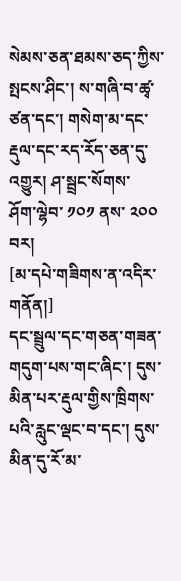སེམས་ཅན་ཐམས་ཅད་ཀྱིས་སྤངས་ཤིང་། ས་གཞི་བ་ཚྭ་ཙན་དང་། གསེག་མ་དང་རྡུལ་དང་རད་རོད་ཅན་དུ་འགྱུར། ཤ་སྦྲང་སོགས་
ཤོག་ལྷེབ་ ༡༠༡ ནས་ ༢༠༠ བར།
[མ་དཔེ་གཟིགས་ན་འདིར་གནོན།]
དང་སྦྲུལ་དང་གཅན་གཟན་གདུག་པས་གང་ཞིང་། དུས་མིན་པར་རྡུལ་གྱིས་ཁྲིགས་པའི་རླུང་ལྡང་བ་དང་། དུས་མིན་དུ་རོ་མ་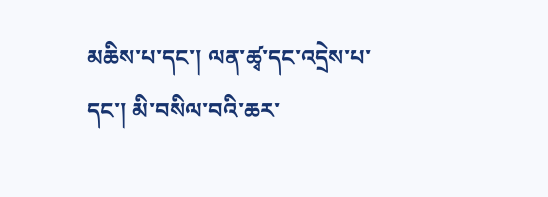མཆིས་པ་དང་། ལན་ཚྭ་དང་འདྲེས་པ་དང་། མི་བསིལ་བའི་ཆར་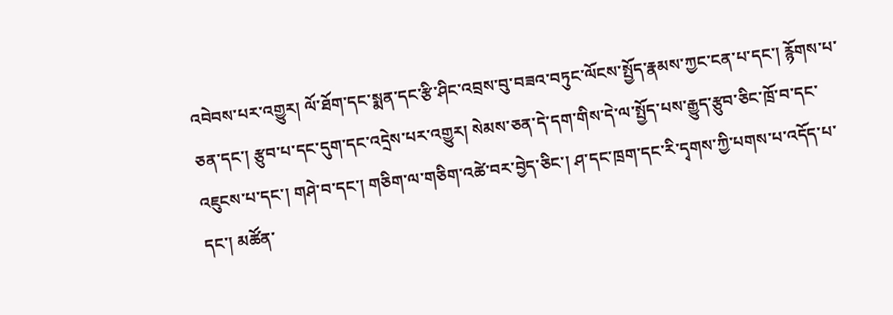འབེབས་པར་འགྱུར། ལོ་ཐོག་དང་སྨན་དང་རྩི་ཤིང་འབྲས་བུ་བཟའ་བཏུང་ལོངས་སྤྱོད་རྣམས་ཀྱང་ངན་པ་དང་། རྙོགས་པ་ཅན་དང་། རྩུབ་པ་དང་དུག་དང་འདྲེས་པར་འགྱུར། སེམས་ཅན་དེ་དག་གིས་དེ་ལ་སྤྱོད་པས་རྒྱུད་རྩུབ་ཅིང་ཁྲོ་བ་དང་འཇུངས་པ་དང་། གཤེ་བ་དང་། གཅིག་ལ་གཅིག་འཚེ་བར་བྱེད་ཅིང་། ཤ་དང་ཁྲག་དང་རི་དྭགས་ཀྱི་པགས་པ་འདོད་པ་དང་། མཚོན་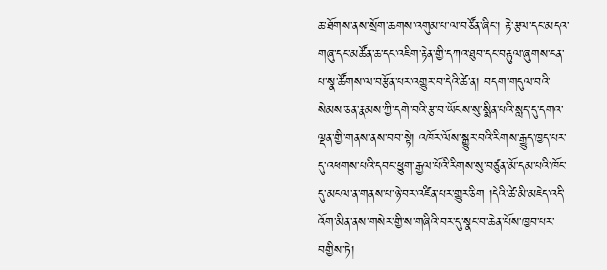ཆ་ཐོགས་ནས་སྲོག་ཆགས་འགུམ་པ་ལ་བཙོན་ཞིང་། རྟེ་རྩལ་དང་མདའ་གཞུ་དང་མཚོན་ཆ་དང་འཇིག་རྟེན་གྱི་དཀའ་ཐུབ་དང་བརྟུལ་ཞུགས་ངན་པ་སྣ་ཚོགས་ལ་བརྩོན་པར་འགྱུར་བ་དེའི་ཚེ་ན། བདག་གདུལ་བའི་སེམས་ཅན་རྣམས་ཀྱི་དགེ་བའི་རྩ་བ་ཡོངས་སུ་སྨིན་པའི་སླད་དུ་དགའ་ལྡན་གྱི་གནས་ནས་བབ་སྟེ། འཁོར་ལོས་སྒྱུར་བའི་རིགས་རྒྱུད་ཁྱད་པར་དུ་འཕགས་པའི་དབང་ཕྱུག་རྒྱལ་པོའི་རིགས་སུ་བཙུན་མོ་དམ་པའི་ཁོང་དུ་མངལ་ན་གནས་པ་ཉེ་བར་འཛིན་པར་གྱུར་ཅིག །དེའི་ཚེ་མི་མཇེད་འདི་འོག་མིན་ནས་གསེར་གྱི་ས་གཞིའི་བར་དུ་སྣང་བ་ཆེན་པོས་ཁྱབ་པར་བགྱིས་ཏེ།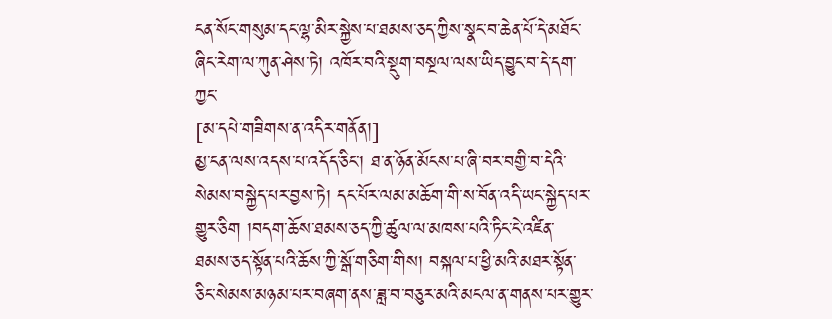ངན་སོང་གསུམ་དང་ལྷ་མིར་སྐྱེས་པ་ཐམས་ཅད་ཀྱིས་སྣང་བ་ཆེན་པོ་དེ་མཐོང་ཞིང་རེག་ལ་ཀུན་ཤེས་ཏེ། འཁོར་བའི་སྡུག་བསྔལ་ལས་ཡིད་བྱུང་བ་དེ་དག་ཀྱང་
[མ་དཔེ་གཟིགས་ན་འདིར་གནོན།]
མྱ་ངན་ལས་འདས་པ་འདོད་ཅིང་། ཐ་ན་ཉོན་མོངས་པ་ཞི་བར་བགྱི་བ་དེའི་སེམས་བསྐྱེད་པར་བྱས་ཏེ། དང་པོར་ལམ་མཆོག་གི་ས་བོན་འདི་ཡང་སྐྱེད་པར་གྱུར་ཅིག །བདག་ཆོས་ཐམས་ཅད་ཀྱི་ཚུལ་ལ་མཁས་པའི་ཏིང་ངེ་འཛིན་ཐམས་ཅད་སྟོན་པའི་ཆོས་ཀྱི་སྒོ་གཅིག་གིས། བསྐལ་པ་ཕྱི་མའི་མཐར་སྟོན་ཅིང་སེམས་མཉམ་པར་བཞག་ནས་ཟླ་བ་བཅུར་མའི་མངལ་ན་གནས་པར་གྱུར་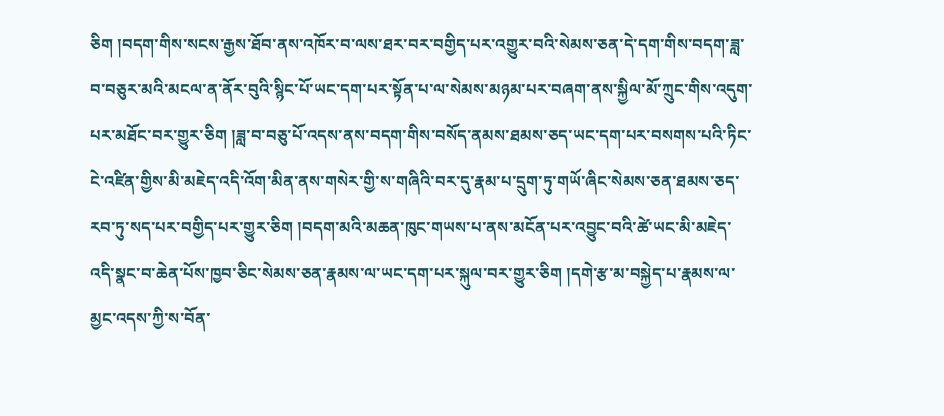ཅིག །བདག་གིས་སངས་རྒྱས་ཐོབ་ནས་འཁོར་བ་ལས་ཐར་བར་བགྱིད་པར་འགྱུར་བའི་སེམས་ཅན་དེ་དག་གིས་བདག་ཟླ་བ་བཅུར་མའི་མངལ་ན་ནོར་བུའི་སྙིང་པོ་ཡང་དག་པར་སྟོན་པ་ལ་སེམས་མཉམ་པར་བཞག་ནས་སྐྱིལ་མོ་ཀྲུང་གིས་འདུག་པར་མཐོང་བར་གྱུར་ཅིག །ཟླ་བ་བཅུ་པོ་འདས་ནས་བདག་གིས་བསོད་ནམས་ཐམས་ཅད་ཡང་དག་པར་བསགས་པའི་ཏིང་ངེ་འཛིན་གྱིས་མི་མཇེད་འདི་འོག་མིན་ནས་གསེར་གྱི་ས་གཞིའི་བར་དུ་རྣམ་པ་དྲུག་ཏུ་གཡོ་ཞིང་སེམས་ཅན་ཐམས་ཅད་རབ་ཏུ་སད་པར་བགྱིད་པར་གྱུར་ཅིག །བདག་མའི་མཆན་ཁུང་གཡས་པ་ནས་མངོན་པར་འབྱུང་བའི་ཚེ་ཡང་མི་མཇེད་འདི་སྣང་བ་ཆེན་པོས་ཁྱབ་ཅིང་སེམས་ཅན་རྣམས་ལ་ཡང་དག་པར་སྐུལ་བར་གྱུར་ཅིག །དགེ་རྩ་མ་བསྐྱེད་པ་རྣམས་ལ་མྱང་འདས་ཀྱི་ས་བོན་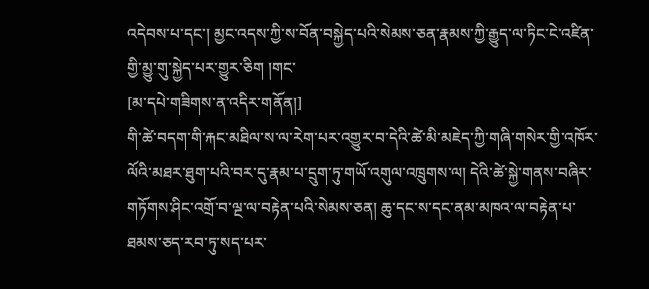འདེབས་པ་དང་། མྱང་འདས་ཀྱི་ས་བོན་བསྐྱེད་པའི་སེམས་ཅན་རྣམས་ཀྱི་རྒྱུད་ལ་ཏིང་ངེ་འཛིན་གྱི་མྱུ་གུ་སྐྱེད་པར་གྱུར་ཅིག །གང་
[མ་དཔེ་གཟིགས་ན་འདིར་གནོན།]
གི་ཚེ་བདག་གི་རྐང་མཐིལ་ས་ལ་རེག་པར་འགྱུར་བ་དེའི་ཚེ་མི་མཇེད་ཀྱི་གཞི་གསེར་གྱི་འཁོར་ལོའི་མཐར་ཐུག་པའི་བར་དུ་རྣམ་པ་དྲུག་ཏུ་གཡོ་འགུལ་འཁྲུགས་ལ། དེའི་ཚེ་སྐྱེ་གནས་བཞིར་གཏོགས་ཤིང་འགྲོ་བ་ལྔ་ལ་བརྟེན་པའི་སེམས་ཅན། ཆུ་དང་ས་དང་ནམ་མཁའ་ལ་བརྟེན་པ་ཐམས་ཅད་རབ་ཏུ་སད་པར་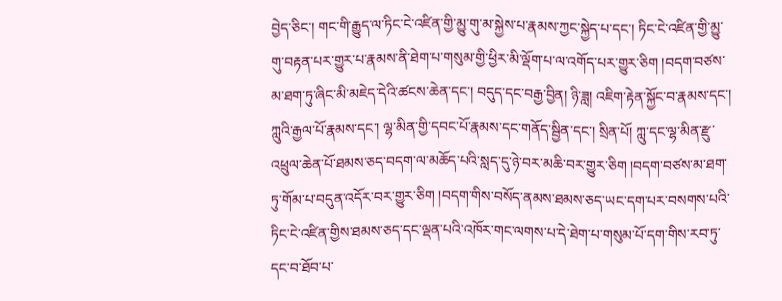བྱེད་ཅིང་། གང་གི་རྒྱུད་ལ་ཏིང་ངེ་འཛིན་གྱི་མྱུ་གུ་མ་སྐྱེས་པ་རྣམས་ཀྱང་སྐྱེད་པ་དང་། ཏིང་ངེ་འཛིན་གྱི་མྱུ་གུ་བརྟན་པར་གྱུར་པ་རྣམས་ནི་ཐེག་པ་གསུམ་གྱི་ཕྱིར་མི་ལྡོག་པ་ལ་འགོད་པར་གྱུར་ཅིག །བདག་བཙས་མ་ཐག་ཏུ་ཞིང་མི་མཇེད་དེའི་ཚངས་ཆེན་དང་། བདུད་དང་བརྒྱ་བྱིན། ཉི་ཟླ། འཇིག་རྟེན་སྐྱོང་བ་རྣམས་དང་། ཀླུའི་རྒྱལ་པོ་རྣམས་དང་། ལྷ་མིན་གྱི་དབང་པོ་རྣམས་དང་གནོད་སྦྱིན་དང་། སྲིན་པོ། ཀླུ་དང་ལྷ་མིན་རྫུ་འཕྲུལ་ཆེན་པོ་ཐམས་ཅད་བདག་ལ་མཆོད་པའི་སླད་དུ་ཉེ་བར་མཆི་བར་གྱུར་ཅིག །བདག་བཙས་མ་ཐག་ཏུ་གོམ་པ་བདུན་འདོར་བར་གྱུར་ཅིག །བདག་གིས་བསོད་ནམས་ཐམས་ཅད་ཡང་དག་པར་བསགས་པའི་ཏིང་ངེ་འཛིན་གྱིས་ཐམས་ཅད་དང་ལྡན་པའི་འཁོར་གང་ལགས་པ་དེ་ཐེག་པ་གསུམ་པོ་དག་གིས་རབ་ཏུ་དང་བ་ཐོབ་པ་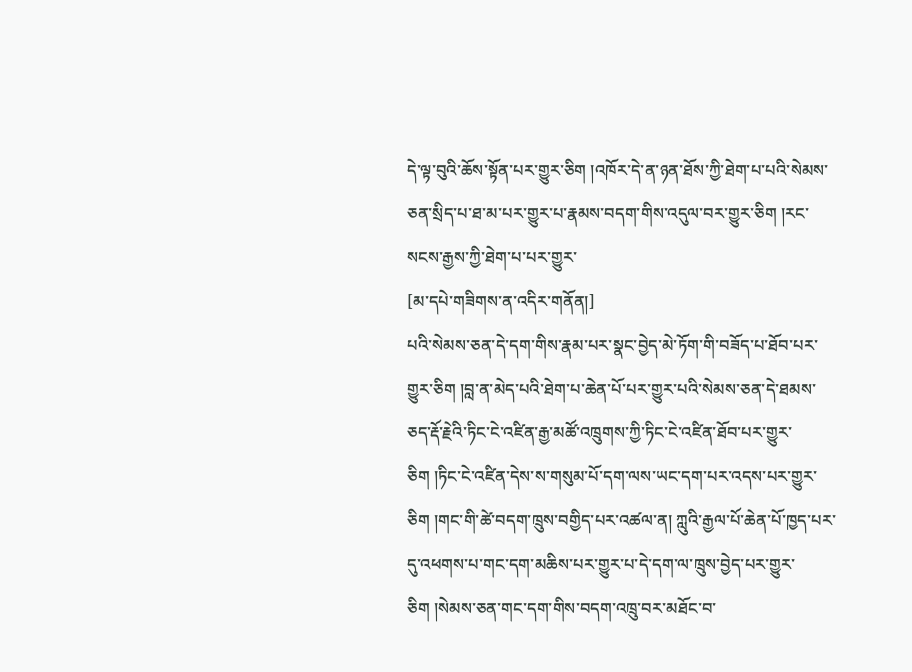དེ་ལྟ་བུའི་ཆོས་སྟོན་པར་གྱུར་ཅིག །འཁོར་དེ་ན་ཉན་ཐོས་ཀྱི་ཐེག་པ་པའི་སེམས་ཅན་སྲིད་པ་ཐ་མ་པར་གྱུར་པ་རྣམས་བདག་གིས་འདུལ་བར་གྱུར་ཅིག །རང་སངས་རྒྱས་ཀྱི་ཐེག་པ་པར་གྱུར་
[མ་དཔེ་གཟིགས་ན་འདིར་གནོན།]
པའི་སེམས་ཅན་དེ་དག་གིས་རྣམ་པར་སྣང་བྱེད་མེ་ཏོག་གི་བཟོད་པ་ཐོབ་པར་གྱུར་ཅིག །བླ་ན་མེད་པའི་ཐེག་པ་ཆེན་པོ་པར་གྱུར་པའི་སེམས་ཅན་དེ་ཐམས་ཅད་རྡོ་རྗེའི་ཏིང་ངེ་འཛིན་རྒྱ་མཚོ་འཁྲུགས་ཀྱི་ཏིང་ངེ་འཛིན་ཐོབ་པར་གྱུར་ཅིག །ཏིང་ངེ་འཛིན་དེས་ས་གསུམ་པོ་དག་ལས་ཡང་དག་པར་འདས་པར་གྱུར་ཅིག །གང་གི་ཚེ་བདག་ཁྲུས་བགྱིད་པར་འཚལ་ན། ཀླུའི་རྒྱལ་པོ་ཆེན་པོ་ཁྱད་པར་དུ་འཕགས་པ་གང་དག་མཆིས་པར་གྱུར་པ་དེ་དག་ལ་ཁྲུས་བྱེད་པར་གྱུར་ཅིག །སེམས་ཅན་གང་དག་གིས་བདག་འཁྲུ་བར་མཐོང་བ་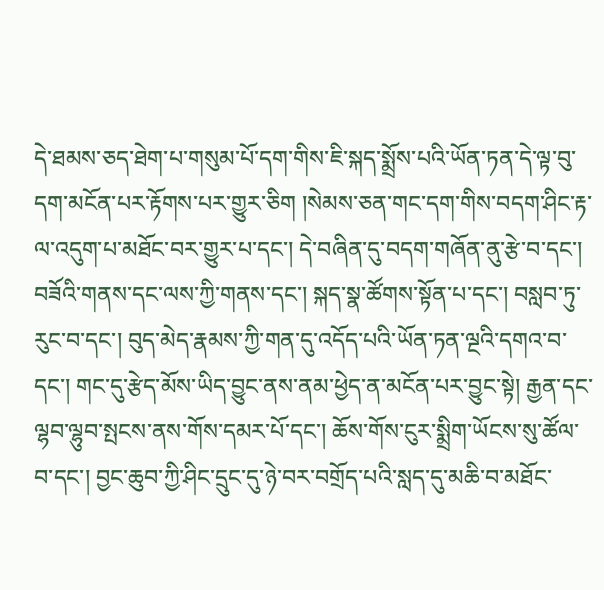དེ་ཐམས་ཅད་ཐེག་པ་གསུམ་པོ་དག་གིས་ཇི་སྐད་སྨྲོས་པའི་ཡོན་ཏན་དེ་ལྟ་བུ་དག་མངོན་པར་རྟོགས་པར་གྱུར་ཅིག །སེམས་ཅན་གང་དག་གིས་བདག་ཤིང་རྟ་ལ་འདུག་པ་མཐོང་བར་གྱུར་པ་དང་། དེ་བཞིན་དུ་བདག་གཞོན་ནུ་རྩེ་བ་དང་། བཟོའི་གནས་དང་ལས་ཀྱི་གནས་དང་། སྐད་སྣ་ཚོགས་སྟོན་པ་དང་། བསླབ་ཏུ་རུང་བ་དང་། བུད་མེད་རྣམས་ཀྱི་གན་དུ་འདོད་པའི་ཡོན་ཏན་ལྔའི་དགའ་བ་དང་། གང་དུ་རྩེད་མོས་ཡིད་བྱུང་ནས་ནམ་ཕྱེད་ན་མངོན་པར་བྱུང་སྟེ། རྒྱན་དང་ལྷབ་ལྷུབ་སྤངས་ནས་གོས་དམར་པོ་དང་། ཆོས་གོས་ངུར་སྨྲིག་ཡོངས་སུ་ཚོལ་བ་དང་། བྱང་ཆུབ་ཀྱི་ཤིང་དྲུང་དུ་ཉེ་བར་བགྲོད་པའི་སླད་དུ་མཆི་བ་མཐོང་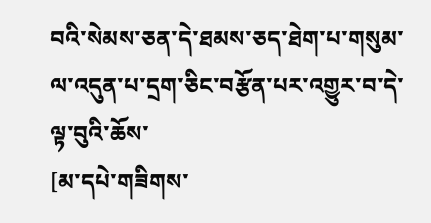བའི་སེམས་ཅན་དེ་ཐམས་ཅད་ཐེག་པ་གསུམ་ལ་འདུན་པ་དྲག་ཅིང་བརྩོན་པར་འགྱུར་བ་དེ་ལྟ་བུའི་ཆོས་
[མ་དཔེ་གཟིགས་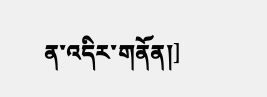ན་འདིར་གནོན།]